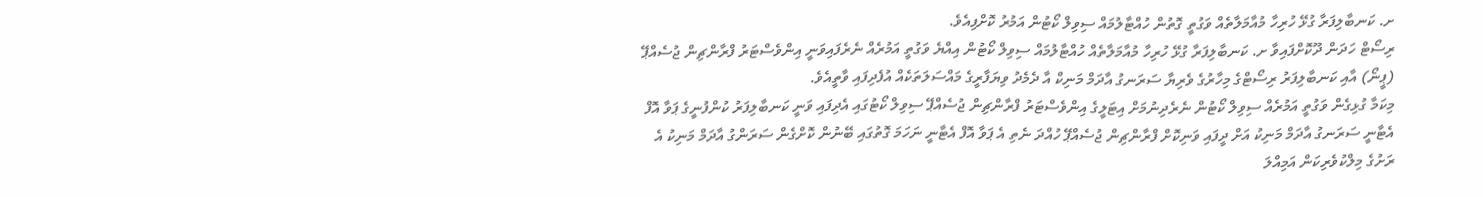ށ. ކަނބާލިފަރާ ގުޅޭ ހުރިހާ މުއާމަލާތެއް ވަގުތީ ގޮތުން ހުއްޓާލުމައް ސިވިލް ކޯޓުން އަމުރު ކޮށްފިއެވެ.
ރިސޯޓް ހަދަން ދޫކޮށްފައިވާ ށ. ކަނބާލިފަރާ ގުޅޭ ހުރިހާ މުއާމަލާތެއް ހުއްޓާލުމައް ސިވިލް ކޯޓުން އިއްޔެ ވަގުތީ އަމުރެއް ނެރެފައިވަނީ އިންވެސްޓަރު ފްރާންޗިން ޖުސެއްޕޭ (ޕީނޯ) އާއި ކަނބާލިފަރު ރިސޯޓްގެ މިހާރުގެ ވެރިޔާ ސަރަނގު އާދަމް މަނިކް އާ ދެމެދު ވިޔަފާރީގެ މައްސަލަތަކެއް އުފެދިފައި ވާތީއެވެ.
މިކަމާ ގުޅިގެން ވަގުތީ އަމުރެއް ސިވިލް ކޯޓުން ނެރެދިނުމަށް އިޓަލީގެ އިންވެސްޓަރު ފްރާންޗިން ޖުސެއްޕޭ ސިވިލް ކޯޓުގައި އެދިފައި ވަނީ ކަނބާލިފަރު ކުންފުނީގެ ޕަވާ އޮފް އެޓާނީ ސަރަނގު އާދަމް މަނިކު އަށް ދީފައި ވަނިކޮށް ފްރާންޗިން ޖުސެއްޕޭ ހުއްދަ ނެތި އެ ޕަވާ އޮފް އެޓާނީ ނަހަމަ ގޮތުގައި ބޭނުން ކޮށްގެން ސަރަންގު އާދަމް މަނިކު އެ ރަށުގެ މިލްކުވެރިކަން އަމިއްލަ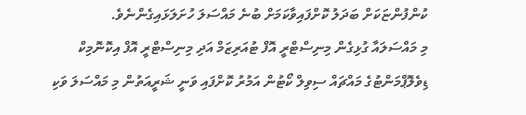ކުންފުންޏަކަށް ބަދަލު ކޮށްފައިވާކަމަށް ބުނެ މައްސަލަ ހުށަލަޅައިގެންނެވެ.
މި މައްސަލައާ ގުޅިގެން މިނިސްޓްރީ އޮފް ޓުއަރިޒަމް އަދި މިނިސްޓްރީ އޮފް އިކޮނޮމިކް ޑިވެލޮޕްމަންޓުގެ މައްޗައް ސިވިލް ކޯޓުން އަމުރު ކޮށްފައި ވަނީ ޝަރީއަތުން މި މައްސަލަ ވަކި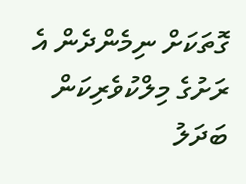ގޮތަކަށް ނިމެންދެން އެ ރަށުގެ މިލްކުވެރިކަން ބަދަލު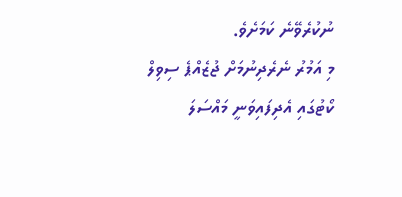ނުކުރެވޭނެ ކަމަށެވެ.
މި އަމުރު ނެރެދިނުމަށް ޖުޒެއްޕެ ސިވިލް ކޯޓުގައި އެދިފައިވަނީ މައްސަލަ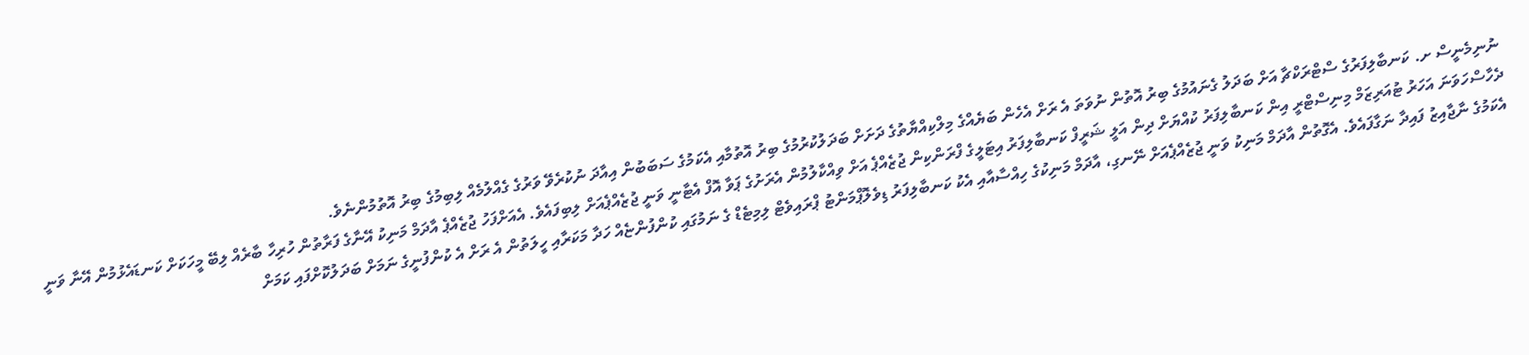ނުނިމެނީސް ށ. ކަނބާލިފަރުގެ ސްޓްރަކްޗާ އަށް ބަދަލު ގެނައުމުގެ ބިރު އޮތުން ނުވަތަ އެ ރަށް އެހެން ބަޔެއްގެ މިލްކިއްޔާތުގެ ދަށަށް ބަދަލުކުރުމުގެ ބިރު އޮތުމާއި އެކަމުގެ ސަބަބުން އިއާދަ ނުކުރެވޭ ވަރުގެ ގެއްލުމެއް ލިބިމުގެ ބިރު އޮތުމުންނެވެ.
ދެހާސްހަވަނަ އަހަރު ޓުއަރިޒަމް މިނިސްޓްރީ އިން ކަނބާލިފަރު ކުއްޔަށް ދިން އަލީ ޝަރީފް ކަނބާލިފަރު އިޓަލީގެ ފްރަންކިން ޖުޒެއްޕެ އަށް ވިއްކާލުމުން އެރަށުގެ ޕަވާ އޮފް އެޓާނީ ވަނީ ޖުޒެއްޕެއަށް ލިބިފައެވެ. އެއަށްފަހު ޖުޒެއްޕެ އާދަމް މަނިކު އޭނާގެ ފަރާތުން ހުރިހާ ބާރެއް ލިބޭ މީހަކަށް ކަނޑައެޅުމުން އޭނާ ވަނީ އެކަމުގެ ނާޖާއިޒު ފައިދާ ނަގާފައެވެ. އެގޮތުން އާދަމް މަނިކު ވަނީ ޖުޒެއްޕެއަށް ނޭނގި، އާދަމް މަނިކުގެ ހިއްސާއާއި އެކު ކަނބާލިފަރު ޑިވެލޮޕްމަންޓު ޕްރައިވެޓް ލިމިޓެޑް ގެ ނަމުގައި ކުންފުންޏެއް ހަދާ މަކަރާއި ހީލަތުން އެ ރަށް އެ ކުންފުނީގެ ނަމަށް ބަދަލުކޮށްފައި ކަމަށް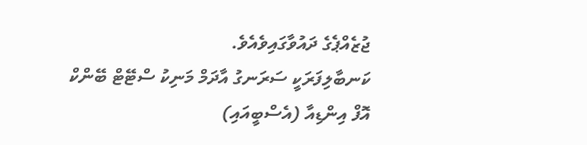ޖުޒެއްޕެގެ ދައުވާގައިވެއެވެ.
ކަނބާލިފަރަކީ ސަރަނގު އާދަމް މަނިކު ސްޓޭޓް ބޭންކް އޮފް އިންޑިއާ (އެސްބީއައި)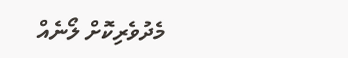މެދުވެރިކޮށް ލޯނެއް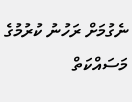ނެގުމަށް ރަހުނު ކުރުމުގެ މަސައްކަތް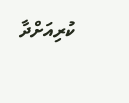ކުރިއަށްދާ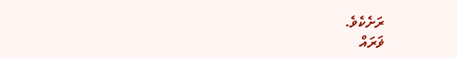ރަށެކެވެ.
ޥަރައް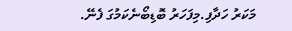މަކަރު ހަދާފި.މިފަހަރު ބޮޑިބޯނެކަމުގަ ފެނޭ.